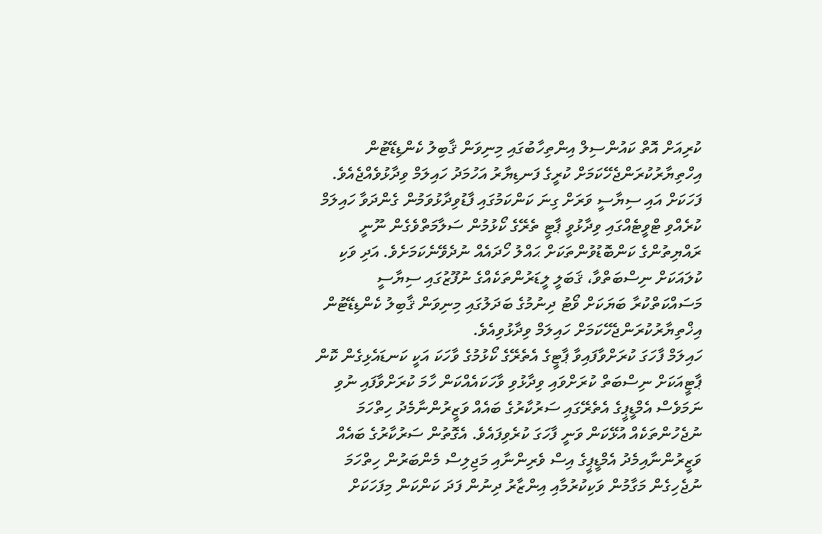ކުރިއަށް އޮތް ކައުންސިލް އިންތިހާބުގައި މިނިވަން ޤާބިލު ކެންޑިޑޭޓުން އިހްތިޔާރުކުރަންޖެހޭކަމަށް ކުރީގެ ފަނޑިޔާރު އަހުމަދު ހައިލަމް ވިދާޅުވެއްޖެއެވެ.
ފަހަކަށް އައި ސިޔާސީ ވަރަށް ގިނަ ކަންކަމުގައި ފާޑުވިދާޅުވަމުން ގެންދަވާ ހައިލަމް ކުރެއްވި ޓްވީޓެއްގައި ވިދާޅުވީ ޕާޓީ ތެރޭގެ ކޯޅުމުން ސަލާމަތްވެގެން ނޫނީ ރައްޔިތުންގެ ކަންބޮޑުވުންތަކަށް ޙައްލު ހޯދައެއް ނުދެވޭނެކަމަށެވެ. އަދި ވަކި ކުލައަކަށް ނިސްބަތްވާ، ޤަބަލީ ލީޑަރުންތަކެއްގެ ނުފޫޒުގައި ސިޔާސީ މަސައްކަތްކުރާ ބަޔަކަށް ވޯޓު ދިނުމުގެ ބަދަލުގައި މިނިވަން ޤާބިލު ކެންޑިޑޭޓުން އިޚްތިޔާރުކުރަންޖެހޭކަމަށް ހައިލަމް ވިދާޅުވިއެވެ.
ހައިލަމް ފާހަގަ ކުރަށްވާފައިވާ ޕާޓީގެ އެތެރޭގެ ކޯޅުމުގެ ވާހަކަ އަކީ ކަނޑައެޅިގެން ކޮން ޕާޓީއަކަށް ނިސްބަތް ކުރަށްވައި ވިދާޅުވި ވާހަކައެއްކަން ހާމަ ކުރަށްވާފައި ނުވި ނަމަވެސް އެމްޑީޕީގެ އެތެރޭގައި ސަރުކާރުގެ ބައެއް ވަޒީރުންނާމެދު ހިތްހަމަ ނުޖެހުންތަކެއް އުޅޭކަން ވަނީ ފާހަގަ ކުރެވިފައެވެ. އެގޮތުން ސަރުކާރުގެ ބައެއް ވަޒީރުންނާއިމެދު އެމްޑީޕީގެ އިސް ވެރިންނާއި މަޖިލިސް މެންބަރުން ހިތްހަމަ ނުޖެހިގެން މަގާމުން ވަކިކުރުމާއި އިންޒާރު ދިނުން ފަދަ ކަންކަން މިފަހަކަށް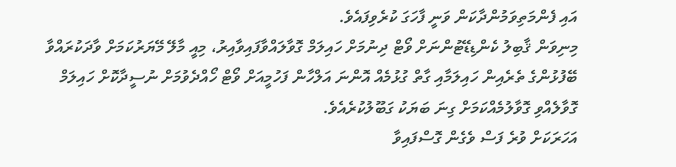އައި ފެންމަތިވަމުންދާކަން ވަނީ ފާހަގަ ކުރެވިފައެވެ.
މިނިވަން ޤާބިލު ކެންޑިޑޭޓުންނަށް ވޯޓް ދިނުމަށް ހައިލަމް ގޮވާލައްވާފައިވާއިރު، މިއީ މާލޭ މޭޔަރުކަމަށް ވާދަކުރައްވާ ބޭފުޅުންގެ ތެރެއިން ހައިލަމާއި ގާތް ގުޅުމެއް އޮންނަ އަލްހާން ފަހުމީއަށް ވޯޓް ހޯއްދެވުމަށް ނުސީދާކޮށް ހައިލަމް ގޮވާލެއްވި ގޮވާލުމެއްކަމަށް ގިނަ ބަޔަކު ގަބޫލުކުރެއެވެ.
އަހަރަކަށް ވުރެ ފަސް ވެގެން ގޮސްފައިވާ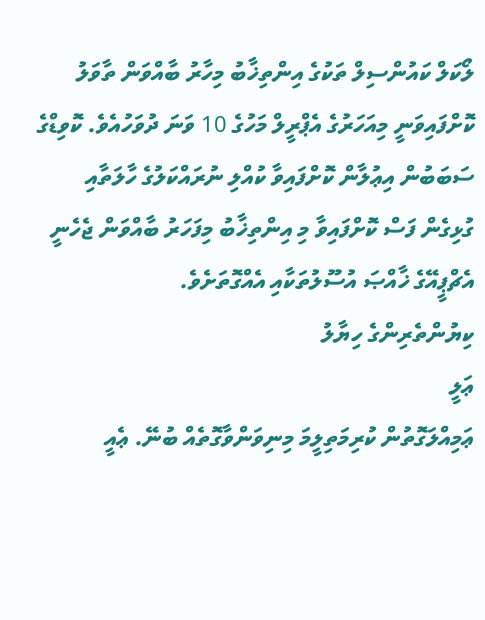ލޯކަލް ކައުންސިލް ތަކުގެ އިންތިޚާބު މިހާރު ބާއްވަން ތާވަލު ކޮށްފައިވަނީ މިއަހަރުގެ އެޕްރީލް މަހުގެ 10 ވަނަ ދުވަހުއެވެ. ކޮވިޑްގެ ސަބަބުން އިޢުލާން ކޮށްފައިވާ ކުއްލި ނުރައްކަލުގެ ހާލަތާއި ގުޅިގެން ފަސް ކޮށްފައިވާ މި އިންތިޚާބު މިފަހަރު ބާއްވަން ޖެހެނީ އެޗްޕީއޭގެ ޚާއްޞަ އުސޫލުތަކާއި އެއްގޮތަށެވެ.
ކިޔުންތެރިންގެ ހިޔާލު
ޢަލީ
ޢަމިއްލަގޮތުން ކުރިމަތިލީމަ މިނިވަންވާގޮތެއް ބުނޭ. ޢެއީ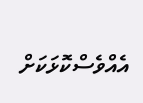އެއްވެސްކޮޅަކަށް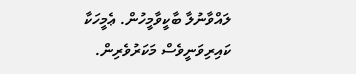ލައްވާނުލާ ބާކީވާމީހުން. ޢެމީހަކާ ކައިރިވަނީވެސް މަކަރުވެރިން.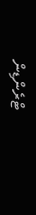ޓްރެންޑިން